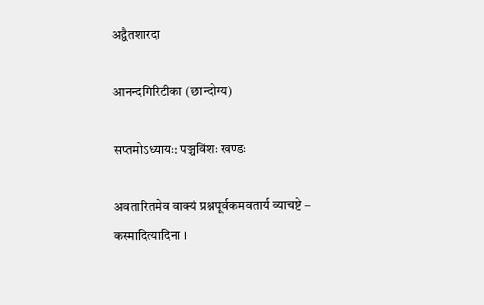अद्वैतशारदा

आनन्दगिरिटीका (छान्दोग्य)

सप्तमोऽध्यायः: पञ्चविंशः खण्डः

अवतारितमेव वाक्यं प्रश्नपूर्वकमवतार्य व्याचष्टे –
कस्मादित्यादिना ।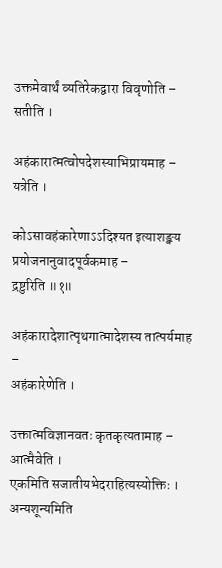उक्तमेवार्थं व्यतिरेकद्वारा विवृणोति –
सतीति ।

अहंकारात्मत्वोपदेशस्याभिप्रायमाह –
यत्रेति ।

कोऽसावहंकारेणाऽऽदिश्यत इत्याशङ्क्य प्रयोजनानुवादपूर्वकमाह –
द्रष्टुरिति ॥१॥

अहंकारादेशात्पृथगात्मादेशस्य तात्पर्यमाह –
अहंकारेणेति ।

उक्तात्मविज्ञानवतः कृतकृत्यतामाह –
आत्मैवेति ।
एकमिति सजातीयभेदराहित्यस्योक्तिः । अन्यशून्यमिति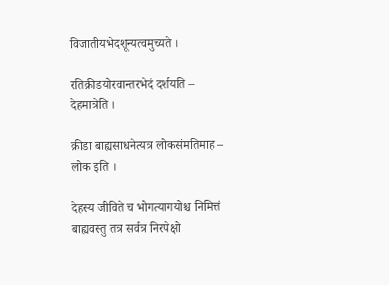विजातीयभेदशून्यत्वमुच्यते ।

रतिक्रीडयोरवान्तरभेदं दर्शयति –
देहमात्रेति ।

क्रीडा बाह्यसाधनेत्यत्र लोकसंमतिमाह –
लोक इति ।

देहस्य जीविते च भोगत्यागयोश्च निमित्तं बाह्यवस्तु तत्र सर्वत्र निरपेक्षो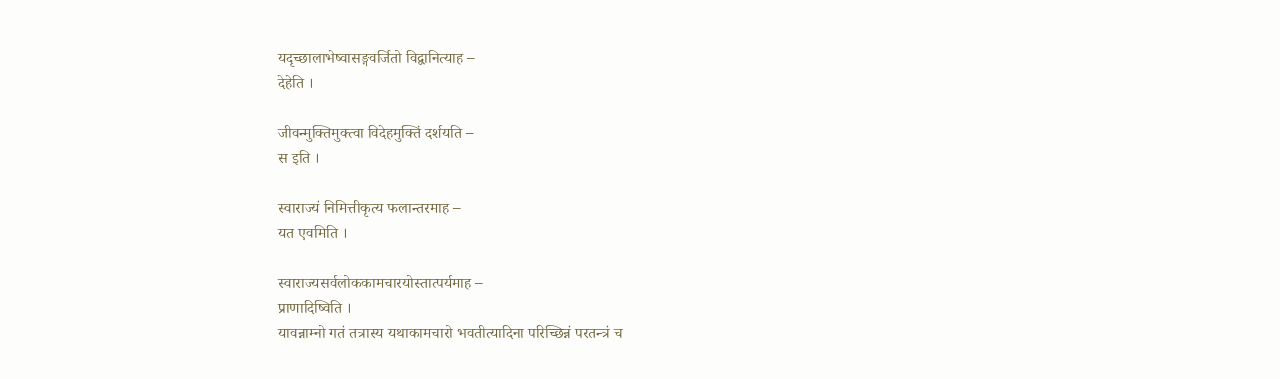यदृच्छालाभेष्वासङ्गवर्जितो विद्वानित्याह –
देहेति ।

जीवन्मुक्तिमुक्त्वा विदेहमुक्तिं दर्शयति –
स इति ।

स्वाराज्यं निमित्तीकृत्य फलान्तरमाह –
यत एवमिति ।

स्वाराज्यसर्वलोककामचारयोस्तात्पर्यमाह –
प्राणादिष्विति ।
यावन्नाम्नो गतं तत्रास्य यथाकामचारो भवतीत्यादिना परिच्छिन्नं परतन्त्रं च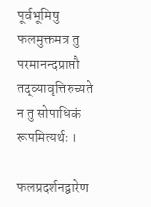पूर्वभूमिषु फलमुक्तमत्र तु परमानन्दप्राप्तौ तद्व्यावृत्तिरुच्यते न तु सोपाधिकं रूपमित्यर्थः ।

फलप्रदर्शनद्वारेण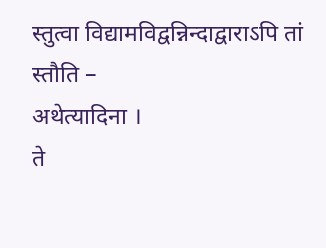स्तुत्वा विद्यामविद्वन्निन्दाद्वाराऽपि तां स्तौति –
अथेत्यादिना ।
ते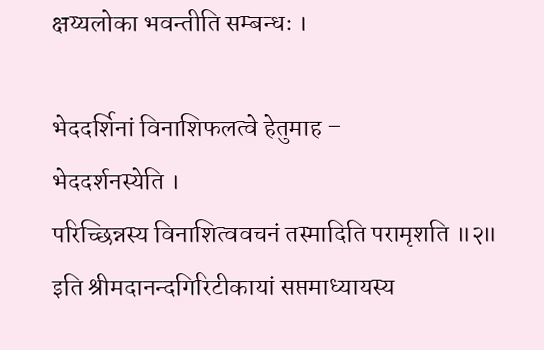क्षय्यलोका भवन्तीति सम्बन्धः ।

भेददर्शिनां विनाशिफलत्वे हेतुमाह –
भेददर्शनस्येति ।
परिच्छिन्नस्य विनाशित्ववचनं तस्मादिति परामृशति ॥२॥
इति श्रीमदानन्दगिरिटीकायां सप्तमाध्यायस्य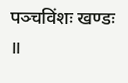पञ्चविंशः खण्डः ॥